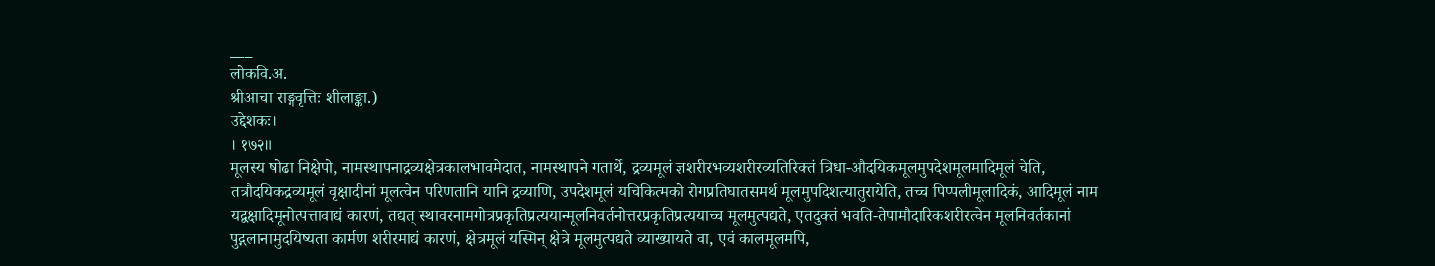___
लोकवि.अ.
श्रीआचा राङ्गवृत्तिः शीलाङ्का.)
उद्देशकः।
। १७२॥
मूलस्य षोढा निक्षेपो, नामस्थापनाद्रव्यक्षेत्रकालभावमेदात, नामस्थापने गतार्थे, द्रव्यमूलं ज्ञशरीरभव्यशरीरव्यतिरिक्तं त्रिधा-औदयिकमूलमुपदेशमूलमादिमूलं चेति, तत्रौदयिकद्रव्यमूलं वृक्षादीनां मूलत्वेन परिणतानि यानि द्रव्याणि, उपदेशमूलं यचिकित्मको रोगप्रतिघातसमर्थ मूलमुपदिशत्यातुरायेति, तच्च पिप्पलीमूलादिकं, आदिमूलं नाम यद्वक्षादिमूनोत्पत्तावाद्यं कारणं, तद्यत् स्थावरनामगोत्रप्रकृतिप्रत्ययान्मूलनिवर्तनोत्तरप्रकृतिप्रत्ययाच्च मूलमुत्पद्यते, एतदुक्तं भवति-तेपामौदारिकशरीरत्वेन मूलनिवर्तकानां पुद्गलानामुदयिष्यता कार्मण शरीरमाद्यं कारणं, क्षेत्रमूलं यस्मिन् क्षेत्रे मूलमुत्पद्यते व्याख्यायते वा, एवं कालमूलमपि,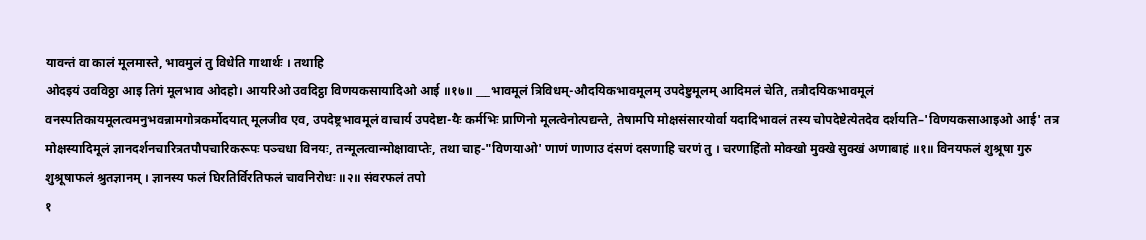यावन्तं वा कालं मूलमास्ते, भावमुलं तु विधेति गाथार्थः । तथाहि
ओदइयं उवविठ्ठा आइ तिगं मूलभाव ओदहो। आयरिओ उवदिट्ठा विणयकसायादिओ आई ॥१७॥ ___भावमूलं त्रिविधम्-औदयिकभावमूलम् उपदेष्टुमूलम् आदिमलं चेति, तत्रौदयिकभावमूलं वनस्पतिकायमूलत्वमनुभवन्नामगोत्रकर्मोदयात् मूलजीव एव, उपदेष्ट्रभावमूलं वाचार्य उपदेष्टा-यैः कर्मभिः प्राणिनो मूलत्वेनोत्पद्यन्ते, तेषामपि मोक्षसंसारयोर्वा यदादिभावलं तस्य चोपदेष्टेत्येतदेव दर्शयति–'विणयकसाआइओ आई' तत्र मोक्षस्यादिमूलं ज्ञानदर्शनचारित्रतपौपचारिकरूपः पञ्चधा विनयः, तन्मूलत्वान्मोक्षावाप्तेः, तथा चाह-"विणयाओ' णाणं णाणाउ दंसणं दसणाहि चरणं तु । चरणाहिंतो मोक्खो मुक्खे सुक्खं अणाबाहं ॥१॥ विनयफलं शुश्रूषा गुरु शुश्रूषाफलं श्रुतज्ञानम् । ज्ञानस्य फलं घिरतिर्विरतिफलं चावनिरोधः ॥२॥ संवरफलं तपो
१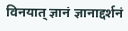विनयात् ज्ञानं ज्ञानाद्दर्शनं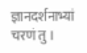ज्ञानदर्शनाभ्यां चरणं तु ।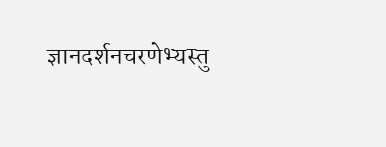ज्ञानदर्शनचरणेभ्यस्तु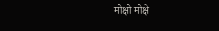मोक्षो मोक्षे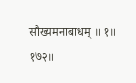सौख्यमनाबाधम् ॥ १॥
१७२॥